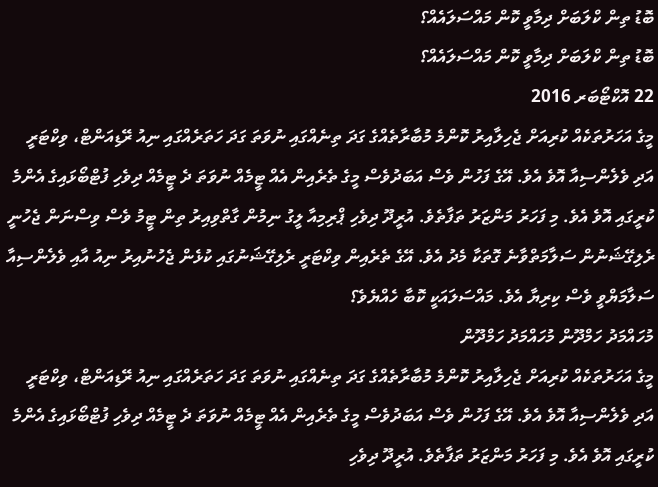ބޮޑު ތިން ކްލަބަށް ދިމާވީ ކޮން މައްސަލައެއް؟
ބޮޑު ތިން ކްލަބަށް ދިމާވީ ކޮން މައްސަލައެއް؟
22 އޮކްޓޯބަރ 2016
މީގެ އަހަރުތަކެއް ކުރިއަށް ޖެހިލާއިރު ކޮންމެ މުބާރާތެއްގެ ގަދަ ތިނެއްގައި ނުވަތަ ގަދަ ހަތަރެއްގައި ނިއު ރޭޑިއަންޓް، ވިކްޓަރީ އަދި ވެލެންސިއާ އޮވެ އެވެ. އޭގެ ފަހުން ވެސް އަބަދުވެސް މީގެ ތެރެއިން އެއް ޓީމެއް ނުވަތަ ދެ ޓީމެއް ދިވެހި ފުޓްބޯޅައިގެ އެންމެ ކުރީގައި އޮވެ އެވެ. މި ފަހަރު މަންޒަރު ތަފާތެވެ. އުރީދޫ ދިވެހި ޕްރިމިއާ ލީގު ނިމުން ގާތްވިއިރު ތިން ޓީމު ވެސް ވިސްނަން ޖެހުނީ ރެލިގޭޝަނުން ސަލާމަތްވާނެ ގޮތަކާ މެދު އެވެ. އޭގެ ތެރެއިން ވިކްޓަރީ ރެލިގޭޝަނުގައި ކުޅެން ޖެހުނުއިރު ނިއު އާއި ވެލެންސިއާ ސަލާމަޔްވީ ވެސް ކިރިޔާ އެވެ. މައްސަލައަކީ ކޮބާ ހެއްޔެވެ؟
މުހައްމަދު ހަމްދޫން މުހައްމަދު ހަމްދޫން
މީގެ އަހަރުތަކެއް ކުރިއަށް ޖެހިލާއިރު ކޮންމެ މުބާރާތެއްގެ ގަދަ ތިނެއްގައި ނުވަތަ ގަދަ ހަތަރެއްގައި ނިއު ރޭޑިއަންޓް، ވިކްޓަރީ އަދި ވެލެންސިއާ އޮވެ އެވެ. އޭގެ ފަހުން ވެސް އަބަދުވެސް މީގެ ތެރެއިން އެއް ޓީމެއް ނުވަތަ ދެ ޓީމެއް ދިވެހި ފުޓްބޯޅައިގެ އެންމެ ކުރީގައި އޮވެ އެވެ. މި ފަހަރު މަންޒަރު ތަފާތެވެ. އުރީދޫ ދިވެހި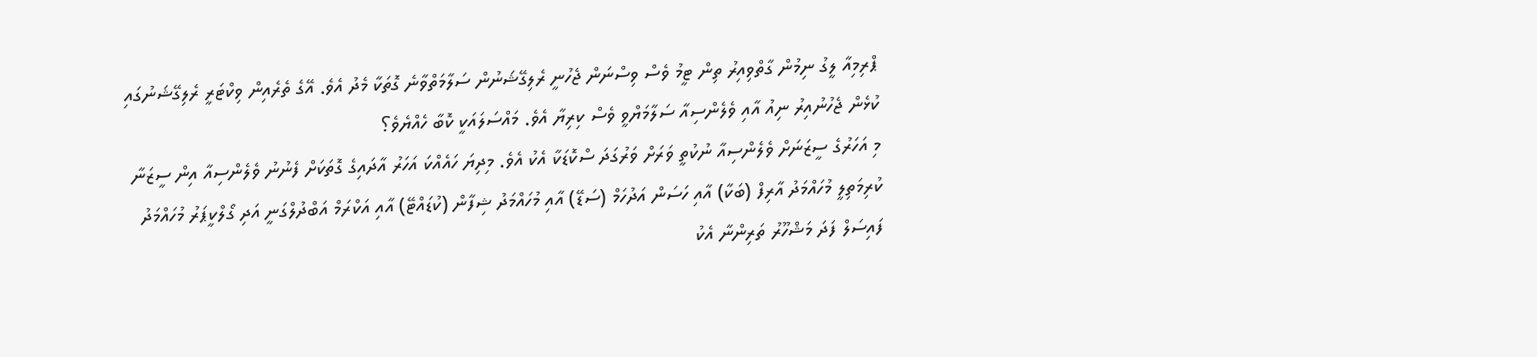ޕްރިމިއާ ލީގު ނިމުން ގާތްވިއިރު ތިން ޓީމު ވެސް ވިސްނަން ޖެހުނީ ރެލިގޭޝަނުން ސަލާމަތްވާނެ ގޮތަކާ މެދު އެވެ. އޭގެ ތެރެއިން ވިކްޓަރީ ރެލިގޭޝަނުގައި ކުޅެން ޖެހުނުއިރު ނިއު އާއި ވެލެންސިއާ ސަލާމަޔްވީ ވެސް ކިރިޔާ އެވެ. މައްސަލައަކީ ކޮބާ ހެއްޔެވެ؟
މި އަހަރުގެ ސީޒަނަށް ވެލެންސިއާ ނުކުތީ ވަރަށް ވަރުގަދަ ސްކޮޑަކާ އެކު އެވެ. މިދިޔަ ހައެއްކަ އަހަރު އާދައިގެ ގޮތަކަށް ފެނުނު ވެލެންސިއާ އިން ސީޒަނާ ކުރިމަތިލީ މުހައްމަދު އާރިފް (ބަކާ) އާއި ހަސަން އަދުހަމް (ސަޑޭ) އާއި މުހައްމަދު ޝިފާން (ކުޑައްޓޭ) އާއި އަކްރަމް އަބްދުލްގަނީ އަދި ގޯލްކީޕަރު މުހައްމަދު ފައިސަލް ފަދަ މަޝްހޫރު ތަރިންނާ އެކު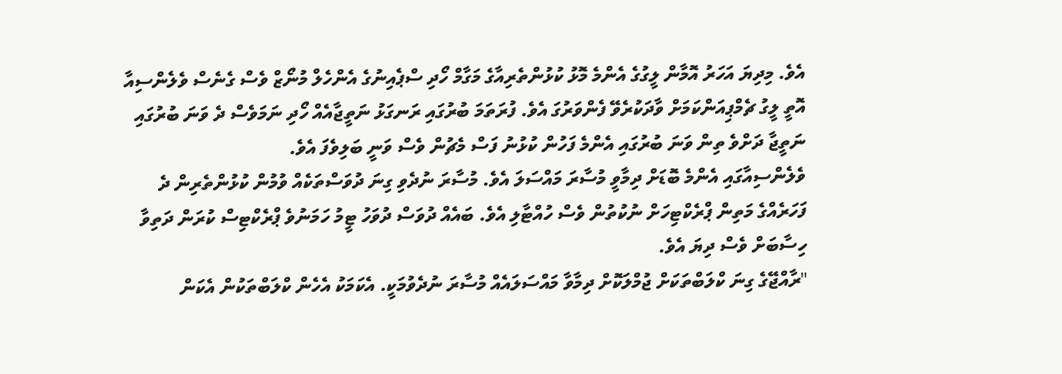އެވެ. މިދިޔަ އަހަރު އޮމާން ލީގުގެ އެންމެ މޮޅު ކުޅުންތެރިއާގެ މަގާމް ހޯދި ސްޕެއިނުގެ އެންހެލް މުނޯޒް ވެސް ގެނެސް ވެލެންސިއާ އޮތީ ލީގު ޗެމްޕިއަންކަމަށް ވާދަކުރެވޭ ފެންވަރުގަ އެވެ. ފުރަތަމަ ބުރުގައި ރަނގަޅު ނަތީޖާއެއް ހޯދި ނަމަވެސް ދެ ވަނަ ބުރުގައި ނަތީޖާ ދަށްވެ ތިން ވަނަ ބުރުގައި އެންމެ ފަހުން ކުޅުނު ފަސް މެޗުން ވެސް ވަނީ ބަލިވެފަ އެވެ.
ވެލެންސިއާގައި އެންމެ ބޮޑަށް ދިމާވީ މުސާރަ މައްސަލަ އެވެ. މުސާރަ ނުދެވި ގިނަ ދުވަސްތަކެއް ވުމުން ކުޅުންތެރިން ދެ ފަހަރެއްގެ މަތިން ޕްރެކްޓިހަށް ނުކުތުން ވެސް ހުއްޓާލި އެވެ. ބައެއް ދުވަސް ދުވަހު ޓީމު ހަމަނުވެ ޕްރެކްޓިސް ކުރަން ދަތިވާ ހިސާބަށް ވެސް ދިޔަ އެވެ.
"ރާއްޖޭގެ ގިނަ ކްލަބްތަކަށް ޖުމްލަކޮށް ދިމާވާ މައްސަލައެއް މުސާރަ ނުދެވުމަކީ. އެކަމަކު އެހެން ކްލަބްތަކުން އެކަން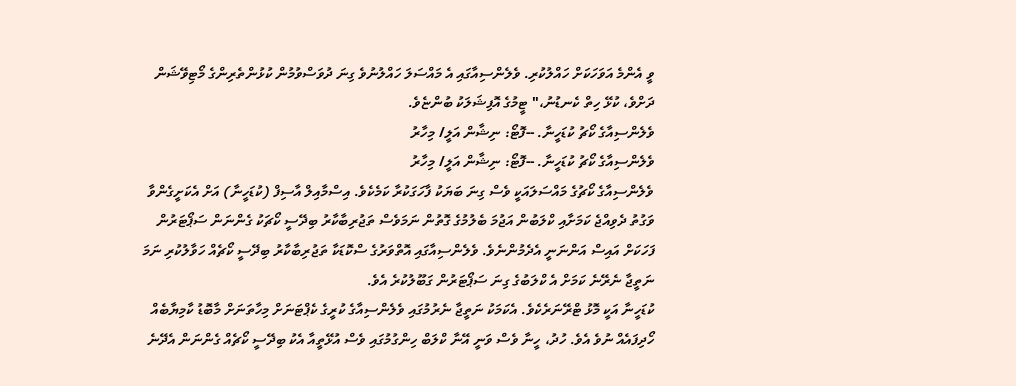ވީ އެންމެ އަވަހަކަށް ހައްލުކުރި. ވެލެންސިއާގައި އެ މައްސަލަ ހައްލުނުވެ ގިނަ ދުވަސްވުމުން ކުޅުންތެރިންގެ މޯޓިވޭޝަން ދަށްވެ، ކުޅޭ ހިތް ކެނޑުނު،" ޓީމުގެ އޮފިޝަލަކު ބުންޏެވެ.
ވެލެންސިއާގެ ކޯޗު ކުޑަހީނާ. --ފޮޓޯ: ނިޝާން އަލީ/ މިހާރު
ވެލެންސިއާގެ ކޯޗު ކުޑަހީނާ. --ފޮޓޯ: ނިޝާން އަލީ/ މިހާރު
ވެލެންސިއާގެ ކޯޗުގެ މައްސަލައަކީ ވެސް ގިނަ ބަޔަކު ފާހަގަކުރާ ކަމެކެވެ. އިސްމާއިލް އާސިފް (ކުޑަހީނާ) އަށް އެކަށީގެންވާ ވަގުތު ދެވިއްޖެ ކަމަށާއި ކްލަބުން އަޖުމަ ބެލުމުގެ ގޮތުން ނަމަވެސް ތަޖުރިބާކާރު ބިދޭސީ ކޯޗަކު ގެންނަން ސަޕޯޓަރުން ފަހަކަށް އައިސް އަންނަނީ އެދެމުންނެވެ. ވެލެންސިއާގައި އޮތްވަރުގެ ސްކޮޑަކާ ތަޖުރިބާކާރު ބިދޭސީ ކޯޗެއް ހަވާލުކުރި ނަމަ ނަތީޖާ ނެރޭނެ ކަމަށް އެ ކްލަބުގެ ގިނަ ސަޕޯޓަރުން ގަބޫލުކުރެ އެވެ.
ކުޑަހީނާ އަކީ މޮޅު ޓްރޭނަރެކެވެ. އެކަމަކު ނަތީޖާ ނެރުމުގައި ވެލެންސިއާގެ ކުރީގެ ކެޕްޓަނަށް މިހާތަނަށް މާބޮޑު ކާމިޔާބެއް ހޯދިފައެއް ނުވެ އެވެ. ހުދު، ހީނާ ވެސް ވަނީ އޭނާ ކްލަބް ހިންގުމުގައި ވެސް އުޅޭތީއާ އެކު ބިދޭސީ ކޯޗެއް ގެންނަން އެދޭނެ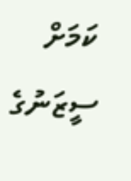ކަމަށް ސީޒަނުގެ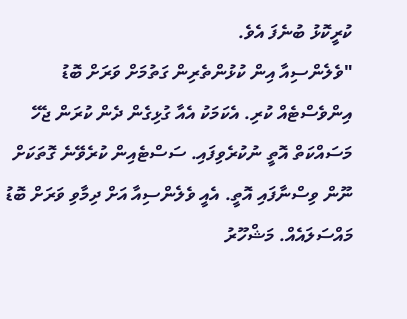ކުރީކޮޅު ބުނެފަ އެވެ.
"ވެލެންސިއާ އިން ކުޅުންތެރިން ގަތުމަށް ވަރަށް ބޮޑު އިންވެސްޓެއް ކުރި. އެކަމަކު އެއާ ގުޅިގެން ދެން ކުރަން ޖެހޭ މަސައްކަތް އޮތީ ނުކުރެވިފައި. ސަސްޓެއިން ކުރެވޭނެ ގޮތަކަށް ނޫން ވިސްނާފައި އޮތީ. އެއީ ވެލެންސިއާ އަށް ދިމާވި ވަރަށް ބޮޑު މައްސަލައެއް. މަޝްހޫރު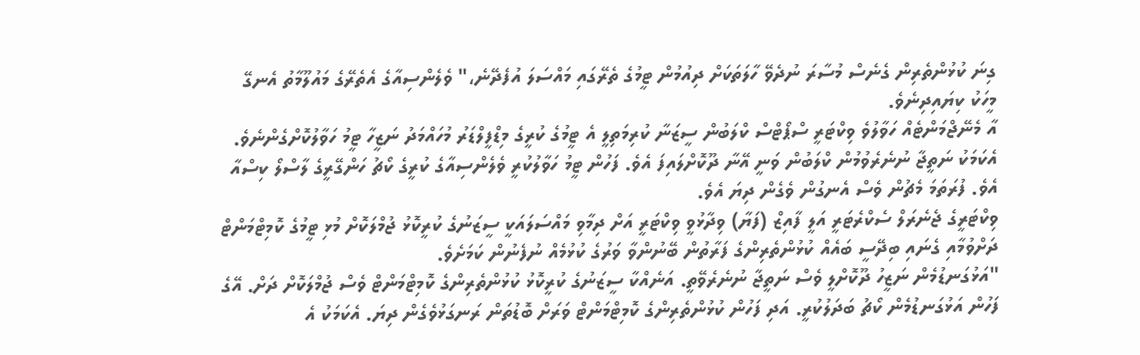ގިނަ ކުޅުންތެރިން ގެނެސް މުސާރަ ނުދެވޭ ހާލަތަކަށް ދިއުމުން ޓީމުގެ ތެރޭގައި މައްސަލަ އުފެދޭނެ،" ވެލެންސިއާގެ އެތެރޭގެ މައުލޫމާތު އެނގޭ މީހަކު ކިޔައިދިނެވެ.
އާ މެނޭޖްމަންޓެއް ހަވާލުވެ ވިކްޓަރީ ސްޕޯޓްސް ކްލަބުން ސީޒަނާ ކުރިމަތިލީ އެ ޓީމުގެ ކުރީގެ މިޑްފީލްޑަރު މުހައްމަދު ނަޒީހާ ޓީމު ހަވާލުކޮށްގެންނެވެ. އެކަމަކު ނަތީޖާ ނުނެރެވުމުން ކްލަބުން ވަނީ އޭނާ ދޫކޮށްލައިފަ އެވެ. ފަހުން ޓީމު ހަވާލުކުރީ ވެލެންސިއާގެ ކުރީގެ ކޯޗު ހަންގޭރީގެ ލާސްލޯ ކިސްއާ އެވެ. ފުރަތަމަ މެޗުން ވެސް އެނގުން ވެގެން ދިޔަ އެވެ.
ވިކްޓަރީގެ ޖެނެރަލް ސެކްރެޓަރީ އަލީ ފާއިޒް (ފަޔާ) ވިދާޅުވީ ވިކްޓަރީ އަށް ދިމާވި މައްސަލައަކީ ސީޒަނުގެ ކުރީކޮޅު ޖުމްލަކޮށް މުޅި ޓީމުގެ ކޮމިޓްމަންޓް ދަށްވުމާއި ގެނައި ބިދޭސީ ބައެއް ކުޅުންތެރިންގެ ފަރާތުން ބޭނުންވާ ވަރުގެ ކުޅުމެއް ނުފެނުން ކަމަށެވެ.
"އަޅުގަނޑުމެން ނަޒީހު ދޫކޮށްލީ ވެސް ނަތީޖާ ނުނެރެވޭތީ. އަނެއްކާ ސީޒަނުގެ ކުރީކޮޅު ކުޅުންތެރިންގެ ކޮމިޓްމަންޓް ވެސް ޖުމްލަކޮށް ދަށް. އޭގެ ފަހުން އަޅުގަނޑުމެން ކޯޗު ބަދަލުކުރީ. އަދި ފަހުން ކުޅުންތެރިންގެ ކޮމިޓްމަންޓް ވަރަށް ބޮޑުތަން ރަނގަޅުވެގެން ދިޔަ. އެކަމަކު އެ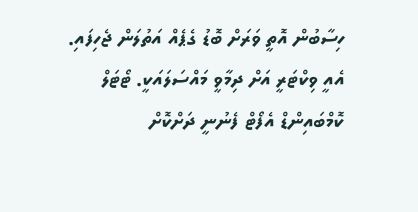ހިސާބުން އޮތީ ވަރަށް ބޮޑު ގެޕެއް އަތުލަން ޖެހިފައި. އެއީ ވިކްޓަރީ އަށް ދިމާވީ މައްސަލައަކީ. ޓޯޓަލް ކޮމްބައިންޑް އެފޯޓް ފެނުނީ ދަށްކޮށް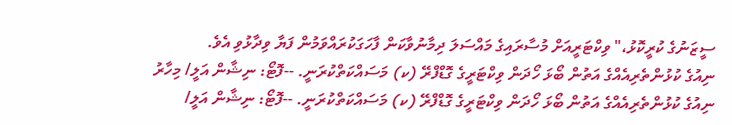ސީޒަނުގެ ކުރީކޮޅު،" ވިކްޓަރީއަށް މުސާރައިގެ މައްސަލަ ދިމާނުވާކަން ފާހަގަކުރައްވަމުން ފަޔާ ވިދާޅުވި އެވެ.
ނިއުގެ ކުޅުންތެރިއެއްގެ އަތުން ބޯޅަ ހޯދަން ވިކްޓަރީގެ ގޮޑްފްރޭ (ކ) މަސައްކަތްކުރަނީ. --ފޮޓޯ: ނިޝާން އަލީ/ މިހާރު
ނިއުގެ ކުޅުންތެރިއެއްގެ އަތުން ބޯޅަ ހޯދަން ވިކްޓަރީގެ ގޮޑްފްރޭ (ކ) މަސައްކަތްކުރަނީ. --ފޮޓޯ: ނިޝާން އަލީ/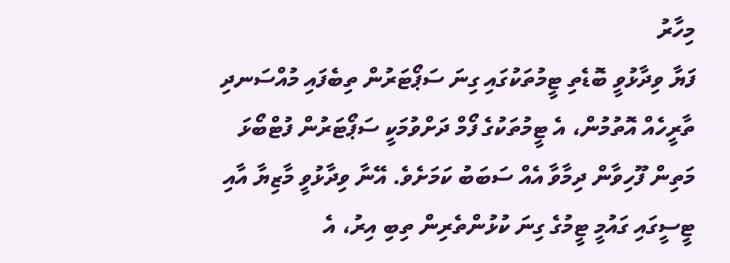މިހާރު
ފަޔާ ވިދާޅުވީ ބޮޑެތި ޓީމުތަކުގައި ގިނަ ސަޕޯޓަރުން ތިބެފައި މުއްސަނދި ތާރީހެއް އޮތުމުން، އެ ޓީމުތަކުގެ ފޯމް ދަށްވުމަކީ ސަޕޯޓަރުން ފުޓްބޯޅަ މަތިން ފޫހިވާން ދިމާވާ އެއް ސަބަބު ކަމަށެވެ. އޭނާ ވިދާޅުވީ މާޒިޔާ އާއި ޓީސީގައި ގައުމީ ޓީމުގެ ގިނަ ކުޅުންތެރިން ތިބި އިރު، އެ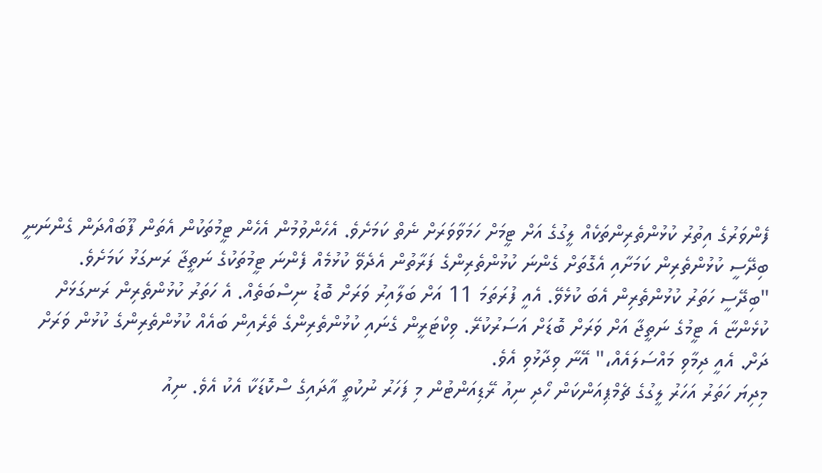ފެންވަރުގެ އިތުރު ކުޅުންތެރިންތަކެއް ލީގުގެ އަށް ޓީމަށް ހަމަވާވަރަށް ނެތް ކަމަށެވެ. އެހެންވުމުން އެހެން ޓީމުތަކުން އެތަން ފޫބައްދަން ގެންނަނީ ބިދޭސީ ކުޅުންތެރިން ކަމަށާއި އެގޮތަށް ގެންނަ ކުޅުންތެރިންގެ ފަރާތުން އެދެވޭ ކުޅުމެއް ފެންނަ ޓީމުތަކުގެ ނަތީޖާ ރަނގަޅު ކަމަށެވެ.
"ބިދޭސީ ހަތަރު ކުޅުންތެރިން އެބަ ކުޅެވޭ. އެއީ ފުރަތަމަ 11 އަށް ބަލާއިރު ވަރަށް ބޮޑު ނިސްބަތެއް. އެ ހަތަރު ކުޅުންތެރިން ރަނގަޅަށް ކުޅެންޏާ އެ ޓީމުގެ ނަތީޖާ އަށް ވަރަށް ބޮޑަށް އަސަރުކުރޭ. ވިކްޓަރީން ގެނައި ކުޅުންތެރިންގެ ތެރެއިން ބައެއް ކުޅުންތެރިންގެ ކުޅުން ވަރަށް ދަށް. އެއީ ދިމާވި މައްސަލައެއް،" އޭނާ ވިދާޅުވި އެވެ.
މިދިޔަ ހަތަރު އަހަރު ލީގުގެ ޗެމްޕިއަންކަން ހޯދި ނިއު ރޭޑިއަންޓުން މި ފަހަރު ނުކުތީ އާދައިގެ ސްކޮޑަކާ އެކު އެވެ. ނިއު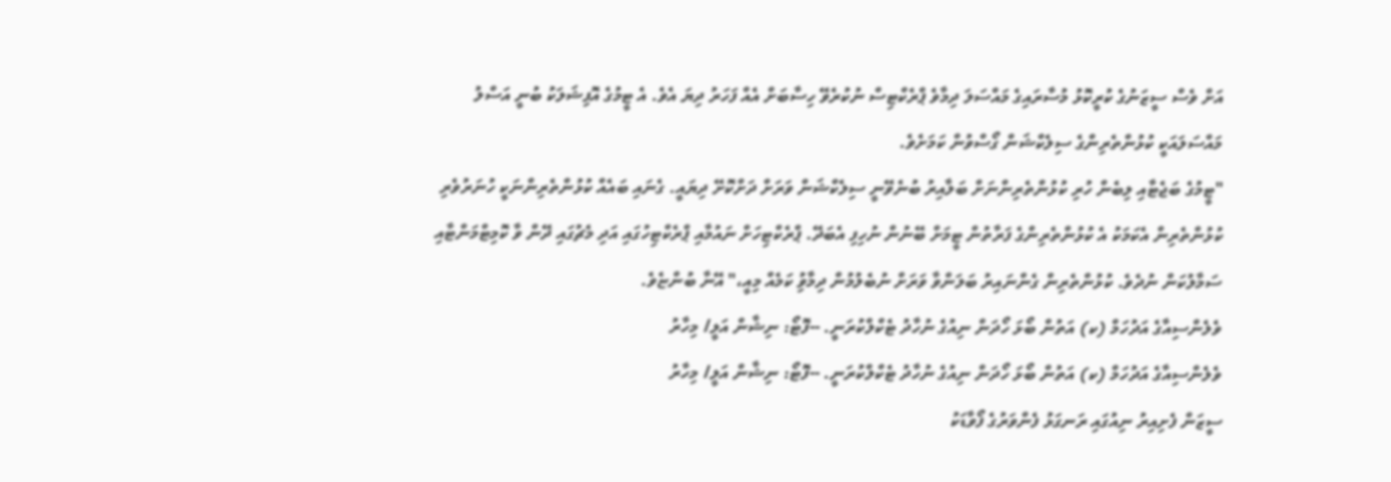އަށް ވެސް ސީޒަނުގެ ކުރީކޮޅު މުސާރައިގެ މައްސަލަ ދިމާވެ ޕްރެކްޓިސް ނުކުރެވޭ ހިސާބަށް އެއް ފަހަރު ދިޔަ އެވެ. އެ ޓީމުގެ އޮފިޝަލަކު ބުނީ އަސްލު މައްސަލައަކީ ކުޅުންތެރިންގެ ސިލެކްޝަން ގޯސްވުން ކަމަށެވެ.
"ޓީމުގެ ބަޖެޓާއި ލިބެން ހުރި ކުޅުންތެރިންނަށް ބަލާއިރު ބުނެވޭނީ ސިލެކްޝަން ވަރަށް ދަށްކޮށޭ ދިޔައީ. ގެނައި ބައެއް ކުޅުންތެރިންނަކީ ހުނަރުވެރި ކުޅުންތެރިން އެކަމަކު އެ ކުޅުންތެރިންގެ ފަރާތުން ޓީމަށް ބޭނުން ނުހިފި އެބަދޭ. ޕްރެކްޓިހަށް ނައުމާއި ޕްރެކްޓިހުގައި އަދި މެޗުގައި ދޭން ވާ ކޮމިޓްމަންޓާއި ސަމާލުކަން ނުދެވެ. ކުޅުންތެރިން ގެންނައިރު ބަލަންވާ ވަރަށް ނުބެލުމުން ދިމާވުި ކަމެއް މިއީ،" އޭނާ ބުންޏެވެ.
ވެލެންސިއާގެ އަދުހަމް (ކ) އަތުން ބޯޅަ ހޯދަން ނިއުގެ ނުހާދު ޓެކްލްކުރަނީ. --ފޮޓޯ: ނިޝާން އަލީ/ މިހާރު
ވެލެންސިއާގެ އަދުހަމް (ކ) އަތުން ބޯޅަ ހޯދަން ނިއުގެ ނުހާދު ޓެކްލްކުރަނީ. --ފޮޓޯ: ނިޝާން އަލީ/ މިހާރު
ސީޒަން ފެށިއިރު ނިއުގައި ރަނގަޅު ފެންވަރުގެ ފޯވާޑަކު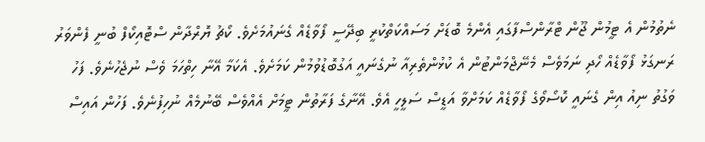ނެތުމުން އެ ޓީމުން ޖޫން ޓްރާންސްފާގައި އެންމެ ބޮޑަށް މަސައްކަތްކުރީ ބިދޭސީ ފޯވާޑެއް ގެނައުމަށެވެ. ކޯޗު ޔޮރްދާން ސްޓޮއިކޯފް ބުނީ ފެންވަރު ރަނގަޅު ފޯވާޑެއް ހޯދި ނަމަވެސް މެނޭޖްމަންޓުން އެ ކުޅުންތެރިއާ ނުގެނައީ އަގުބޮޑުވުމުން ކަމަށެވެ. އެކަމާ އޭނާ ހިތްހަމަ ވެސް ނުޖެހުނެވެ. ފަހު ވަގުތު ނިއު އިން ގެނައީ ކޮސޯވޯގެ ފޯވާޑެއް ކަމަށްވާ އަޑީސް ސަލީހީ އެވެ. އޭނާގެ ފަރާތުން ޓީމަށް އެއްވެސް ބޭނުމެއް ނުހިފުނެވެ. ފަހުން އައިސް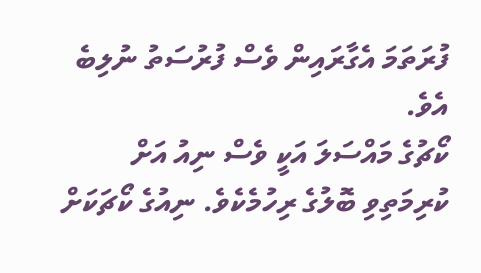ފުރަތަމަ އެގާރައިން ވެސް ފުރުސަތު ނުލިބެ އެވެ.
ކޯޗުގެ މައްސަލަ އަކީ ވެސް ނިއު އަށް ކުރިމަތިވި ބޮލުގެ ރިހުމެކެވެ. ނިއުގެ ކޯޗަކަށް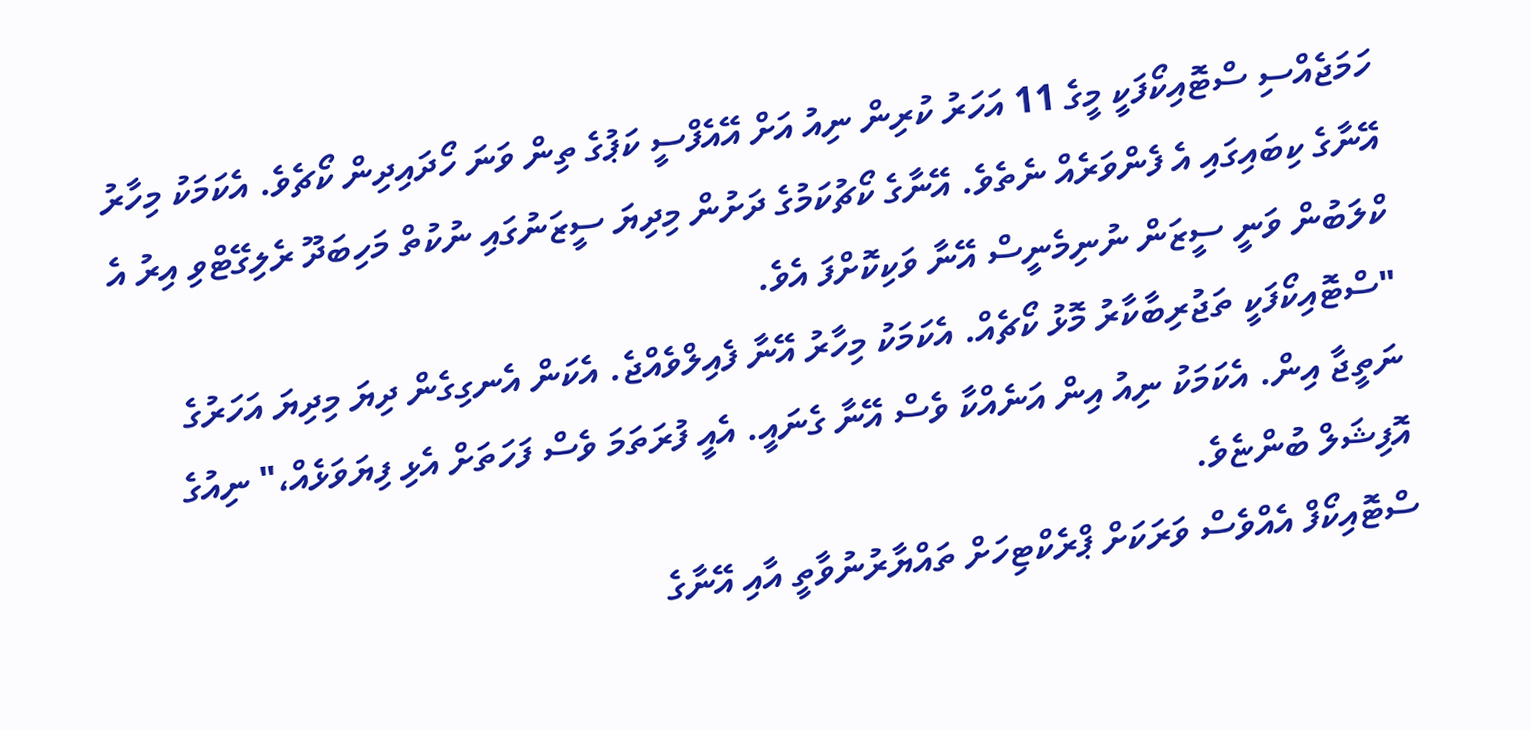ހަމަޖެއްސި ސްޓޮއިކޯފަކީ މީގެ 11 އަހަރު ކުރިން ނިއު އަށް އޭއެފްސީ ކަޕުގެ ތިން ވަނަ ހޯދައިދިން ކޯޗެވެ. އެކަމަކު މިހާރު އޭނާގެ ކިބައިގައި އެ ފެންވަރެއް ނެތެވެ. އޭނާގެ ކޯޗުކަމުގެ ދަށުން މިދިޔަ ސީޒަނުގައި ނުކުތް މަހިބަދޫ ރެލިގޭޓްވި އިރު އެ ކްލަބުން ވަނީ ސީޒަން ނުނިމެނީސް އޭނާ ވަކިކޮށްފަ އެވެ.
"ސްޓޮއިކޯފަކީ ތަޖުރިބާކާރު މޮޅު ކޯޗެއް. އެކަމަކު މިހާރު އޭނާ ފެއިލްވެއްޖެ. އެކަން އެނގިގެން ދިޔަ މިދިޔަ އަހަރުގެ ނަތީޖާ އިން. އެކަމަކު ނިއު އިން އަނެއްކާ ވެސް އޭނާ ގެނައީ. އެއީ ފުރަތަމަ ވެސް ފަހަތަށް އެޅި ފިޔަވަޅެއް،" ނިއުގެ އޮފިޝަލް ބުންޏެވެ.
ސްޓޮއިކޯފް އެއްވެސް ވަރަކަށް ޕްރެކްޓިހަށް ތައްޔާރުނުވާތީ އާއި އޭނާގެ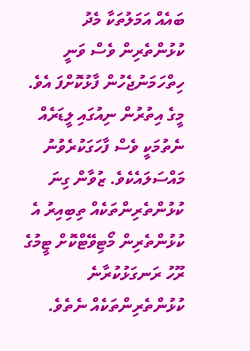ބައެއް އަމަލުތަކާ މެދު ކުޅުންތެރިން ވެސް ވަނީ ހިތްހަމަނުޖެހުން ފާޅުކޮށްފަ އެވެ. މީގެ އިތުރުން ނިއުގައި ލީޑަރެއް ނެތުމަކީ ވެސް ފާހަގަކުރެވުނު މައްސަލައެކެވެ. ޒުވާން ގިނަ ކުޅުންތެރިންތަކެއް ތިބިއިރު އެ ކުޅުންތެރިން މޯޓިވޭޓްކޮށް ޓީމުގެ ރޫހު ރަނގަޅުކުރާނެ ކުޅުންތެރިންތަކެއް ނެތެވެ.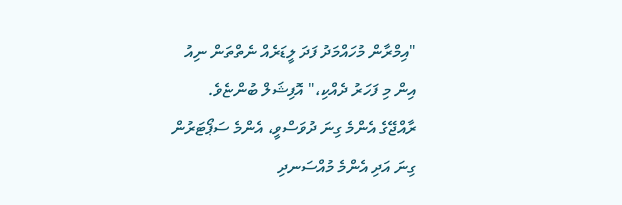"އިމްރާން މުހައްމަދު ފަދަ ލީޑަރެއް ނެތްތަން ނިއު އިން މި ފަހަރު ދެއްކި،" އޮފިޝަލް ބުންޏެވެ.
ރާއްޖޭގެ އެންމެ ގިނަ ދުވަސްވީ، އެންމެ ސަޕޯޓަރުން ގިނަ އަދި އެންމެ މުއްސަނދި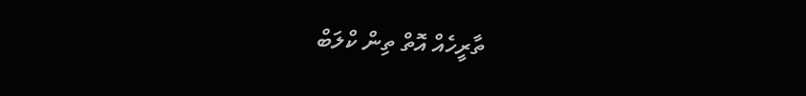ތާރީހެއް އޮތް ތިން ކްލަބް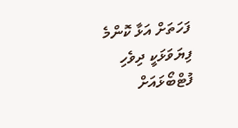ފަހަތަށް އަޅާ ކޮންމެ ފިޔަވަޅަކީ ދިވެހި ފުޓްބޯޅައަށް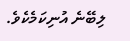ލިބޭނެ އުނިކަމެކެވެ.